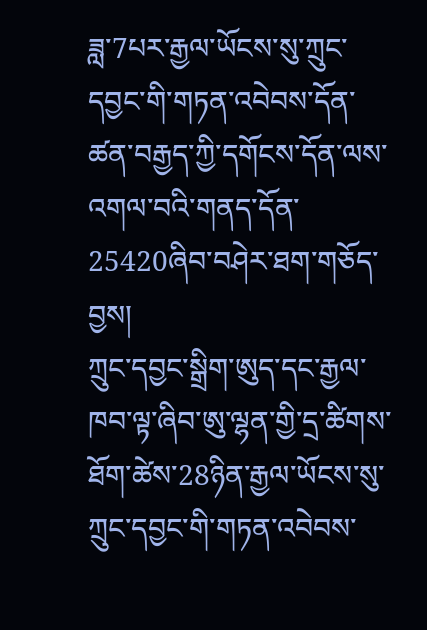ཟླ་7པར་རྒྱལ་ཡོངས་སུ་ཀྲུང་དབྱང་གི་གཏན་འབེབས་དོན་ཚན་བརྒྱད་ཀྱི་དགོངས་དོན་ལས་འགལ་བའི་གནད་དོན་25420ཞིབ་བཤེར་ཐག་གཅོད་བྱས།
ཀྲུང་དབྱང་སྒྲིག་ཨུད་དང་རྒྱལ་ཁབ་ལྟ་ཞིབ་ཨུ་ལྷན་གྱི་དྲ་ཚིགས་ཐོག་ཚེས་28ཉིན་རྒྱལ་ཡོངས་སུ་ཀྲུང་དབྱང་གི་གཏན་འབེབས་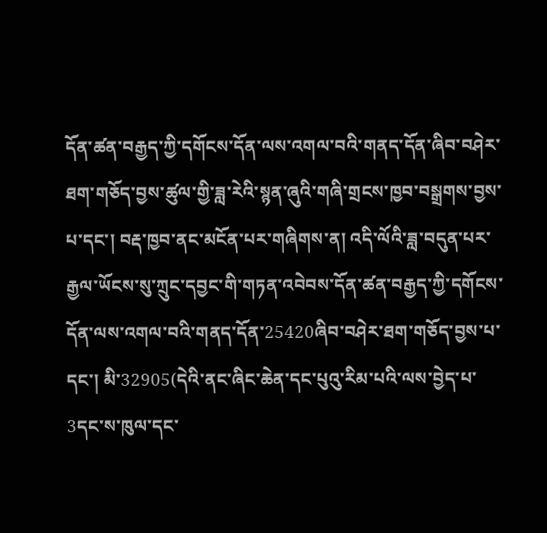དོན་ཚན་བརྒྱད་ཀྱི་དགོངས་དོན་ལས་འགལ་བའི་གནད་དོན་ཞིབ་བཤེར་ཐག་གཅོད་བྱས་ཚུལ་གྱི་ཟླ་རེའི་སྙན་ཞུའི་གཞི་གྲངས་ཁྱབ་བསྒྲགས་བྱས་པ་དང་། བརྡ་ཁྱབ་ནང་མངོན་པར་གཞིགས་ན། འདི་ལོའི་ཟླ་བདུན་པར་རྒྱལ་ཡོངས་སུ་ཀྲུང་དབྱང་གི་གཏན་འབེབས་དོན་ཚན་བརྒྱད་ཀྱི་དགོངས་དོན་ལས་འགལ་བའི་གནད་དོན་25420ཞིབ་བཤེར་ཐག་གཅོད་བྱས་པ་དང་། མི་32905(དེའི་ནང་ཞིང་ཆེན་དང་པུའུ་རིམ་པའི་ལས་བྱེད་པ་3དང་ས་ཁུལ་དང་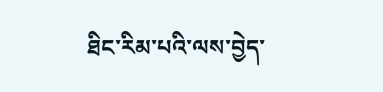ཐིང་རིམ་པའི་ལས་བྱེད་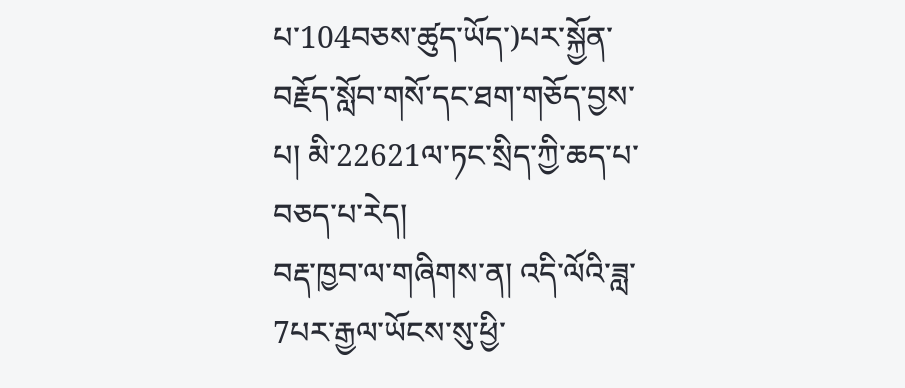པ་104བཅས་ཚུད་ཡོད་)པར་སྐྱོན་བརྗོད་སློབ་གསོ་དང་ཐག་གཅོད་བྱས་པ། མི་22621ལ་ཏང་སྲིད་ཀྱི་ཆད་པ་བཅད་པ་རེད།
བརྡ་ཁྱབ་ལ་གཞིགས་ན། འདི་ལོའི་ཟླ་7པར་རྒྱལ་ཡོངས་སུ་ཕྱི་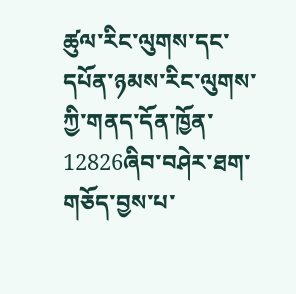ཚུལ་རིང་ལུགས་དང་དཔོན་ཉམས་རིང་ལུགས་ཀྱི་གནད་དོན་ཁྱོན་12826ཞིབ་བཤེར་ཐག་གཅོད་བྱས་པ་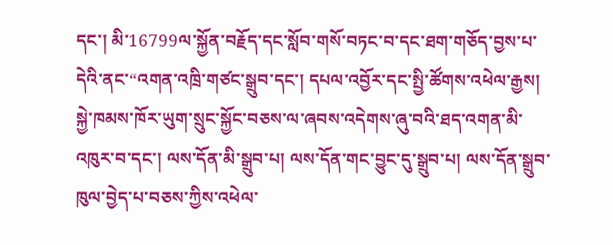དང་། མི་16799ལ་སྐྱོན་བརྗོད་དང་སློབ་གསོ་བཏང་བ་དང་ཐག་གཅོད་བྱས་པ་དེའི་ནང་“འགན་འཁྲི་གཙང་སྒྲུབ་དང་། དཔལ་འབྱོར་དང་སྤྱི་ཚོགས་འཕེལ་རྒྱས། སྐྱེ་ཁམས་ཁོར་ཡུག་སྲུང་སྐྱོང་བཅས་ལ་ཞབས་འདེགས་ཞུ་བའི་ཐད་འགན་མི་འཁུར་བ་དང་། ལས་དོན་མི་སྒྲུབ་པ། ལས་དོན་གང་བྱུང་དུ་སྒྲུབ་པ། ལས་དོན་སྒྲུབ་ཁུལ་བྱེད་པ་བཅས་ཀྱིས་འཕེལ་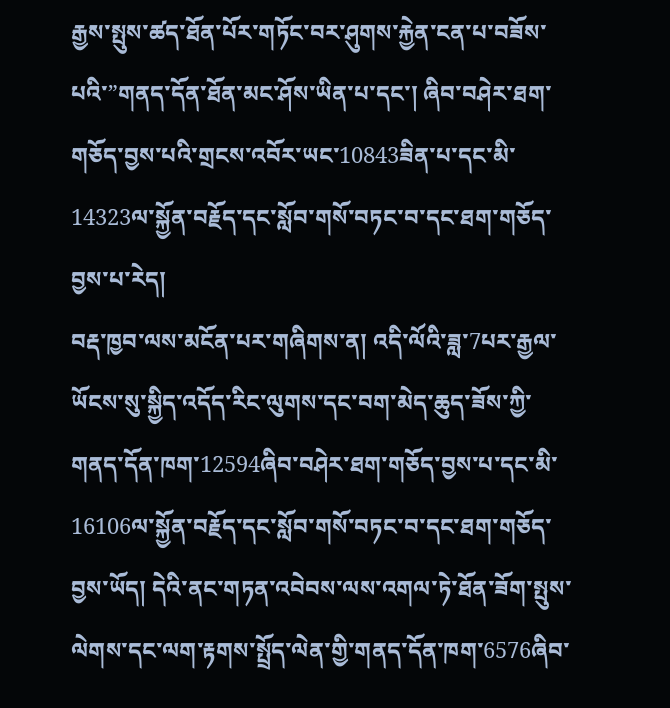རྒྱས་སྤུས་ཚད་ཐོན་པོར་གཏོང་བར་ཤུགས་རྐྱེན་ངན་པ་བཟོས་པའི་”གནད་དོན་ཐོན་མང་ཤོས་ཡིན་པ་དང་། ཞིབ་བཤེར་ཐག་གཅོད་བྱས་པའི་གྲངས་འབོར་ཡང་10843ཟིན་པ་དང་མི་14323ལ་སྐྱོན་བརྗོད་དང་སློབ་གསོ་བཏང་བ་དང་ཐག་གཅོད་བྱས་པ་རེད།
བརྡ་ཁྱབ་ལས་མངོན་པར་གཞིགས་ན། འདི་ལོའི་ཟླ་7པར་རྒྱལ་ཡོངས་སུ་སྐྱིད་འདོད་རིང་ལུགས་དང་བག་མེད་ཆུད་ཟོས་ཀྱི་གནད་དོན་ཁག་12594ཞིབ་བཤེར་ཐག་གཅོད་བྱས་པ་དང་མི་16106ལ་སྐྱོན་བརྗོད་དང་སློབ་གསོ་བཏང་བ་དང་ཐག་གཅོད་བྱས་ཡོད། དེའི་ནང་གཏན་འབེབས་ལས་འགལ་ཏེ་ཐོན་ཟོག་སྤུས་ལེགས་དང་ལག་རྟགས་སྤྲོད་ལེན་གྱི་གནད་དོན་ཁག་6576ཞིབ་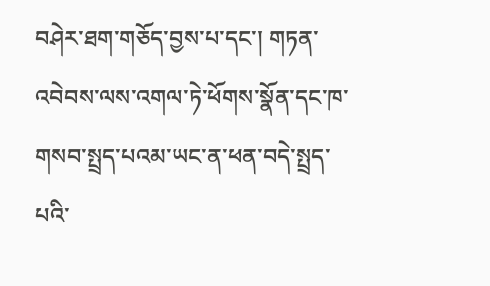བཤེར་ཐག་གཅོད་བྱས་པ་དང་། གཏན་འབེབས་ལས་འགལ་ཏེ་ཕོགས་སྣོན་དང་ཁ་གསབ་སྤྲད་པའམ་ཡང་ན་ཕན་བདེ་སྤྲད་པའི་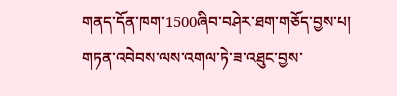གནད་དོན་ཁག་1500ཞིབ་བཤེར་ཐག་གཅོད་བྱས་པ། གཏན་འབེབས་ལས་འགལ་ཏེ་ཟ་འཐུང་བྱས་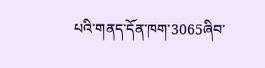པའི་གནད་དོན་ཁག་3065ཞིབ་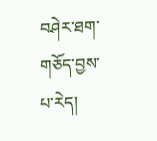བཤེར་ཐག་གཅོད་བྱས་པ་རེད།